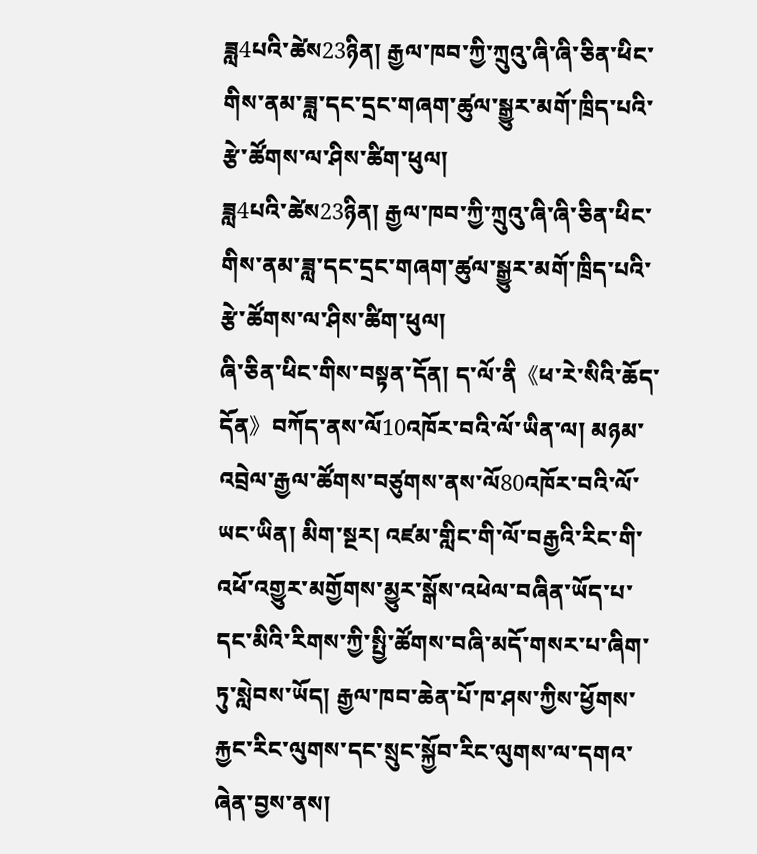ཟླ4པའི་ཚེས23ཉིན། རྒྱལ་ཁབ་ཀྱི་ཀྲུའུ་ཞི་ཞི་ཅིན་ཕིང་གིས་ནམ་ཟླ་དང་དྲང་གཞག་ཚུལ་སྒྱུར་མགོ་ཁྲིད་པའི་རྩེ་ཚོགས་ལ་ཤིས་ཚིག་ཕུལ།
ཟླ4པའི་ཚེས23ཉིན། རྒྱལ་ཁབ་ཀྱི་ཀྲུའུ་ཞི་ཞི་ཅིན་ཕིང་གིས་ནམ་ཟླ་དང་དྲང་གཞག་ཚུལ་སྒྱུར་མགོ་ཁྲིད་པའི་རྩེ་ཚོགས་ལ་ཤིས་ཚིག་ཕུལ།
ཞི་ཅིན་ཕིང་གིས་བསྟན་དོན། ད་ལོ་ནི《ཕ་རེ་སིའི་ཆོད་དོན》བཀོད་ནས་ལོ10འཁོར་བའི་ལོ་ཡིན་ལ། མཉམ་འབྲེལ་རྒྱལ་ཚོགས་བཙུགས་ནས་ལོ80འཁོར་བའི་ལོ་ཡང་ཡིན། མིག་སྔར། འཛམ་གླིང་གི་ལོ་བརྒྱའི་རིང་གི་འཕོ་འགྱུར་མགྱོགས་མྱུར་སྒོས་འཕེལ་བཞིན་ཡོད་པ་དང་མིའི་རིགས་ཀྱི་སྤྱི་ཚོགས་བཞི་མདོ་གསར་པ་ཞིག་ཏུ་སླེབས་ཡོད། རྒྱལ་ཁབ་ཆེན་པོ་ཁ་ཤས་ཀྱིས་ཕྱོགས་རྐྱང་རིང་ལུགས་དང་སྲུང་སྐྱོབ་རིང་ལུགས་ལ་དགའ་ཞེན་བྱས་ནས།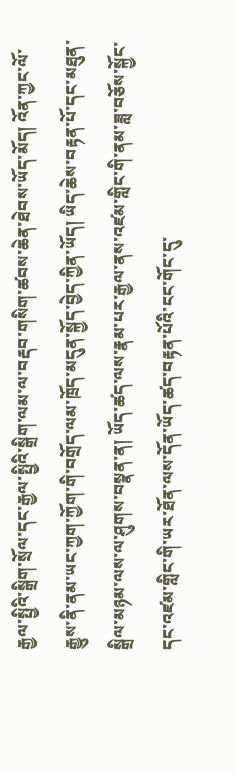རྒྱལ་སྤྱིའི་སྒྲིག་སྲོལ་དང་རྒྱལ་སྤྱིའི་སྒྲིག་ལམ་ལ་བརྡབ་གསིག་ཚབས་ཆེན་ཐེབས་ཡོད་མོད། འོན་ཀྱང་ལོ་རྒྱུས་ནི་ནམ་ཡང་ཀྱག་ཀྱོག་གི་བགྲོད་ལམ་ཁྲོད་མདུན་སྐྱོད་བྱེད་ཀྱིན་ཡོད། ཡིད་ཆེས་བརྟན་པོ་དང་མཐུན་སྒྲིལ་མཉམ་ལས་ལ་ཤུགས་བསྣན་ན། ཡོད་ཚད་ལས་རྣམ་པར་རྒྱལ་ནས་འཛམ་གླིང་གི་ནམ་ཟླ་བཅོས་སྐྱོང་དང་འཛམ་གླིང་གི་ཡར་ཐོན་ལས་དོན་ཡོད་ཚད་བརྟན་པོའི་ངང་གོང་དུ་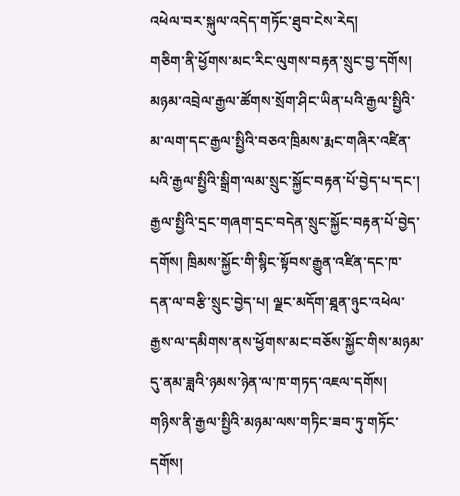འཕེལ་བར་སྐུལ་འདེད་གཏོང་ཐུབ་ངེས་རེད།
གཅིག་ནི་ཕྱོགས་མང་རིང་ལུགས་བརྟན་སྲུང་བྱ་དགོས། མཉམ་འབྲེལ་རྒྱལ་ཚོགས་སྲོག་ཤིང་ཡིན་པའི་རྒྱལ་སྤྱིའི་མ་ལག་དང་རྒྱལ་སྤྱིའི་བཅའ་ཁྲིམས་རྨང་གཞིར་འཛིན་པའི་རྒྱལ་སྤྱིའི་སྒྲིག་ལམ་སྲུང་སྐྱོང་བརྟན་པོ་བྱེད་པ་དང་། རྒྱལ་སྤྱིའི་དྲང་གཞག་དྲང་བདེན་སྲུང་སྐྱོང་བརྟན་པོ་བྱེད་དགོས། ཁྲིམས་སྐྱོང་གི་སྙིང་སྟོབས་རྒྱུན་འཛིན་དང་ཁ་དན་ལ་བརྩི་སྲུང་བྱེད་པ། ལྗང་མདོག་ཐྰན་ཉུང་འཕེལ་རྒྱས་ལ་དམིགས་ནས་ཕྱོགས་མང་བཅོས་སྐྱོང་གིས་མཉམ་དུ་ནམ་ཟླའི་ཉམས་ཉེན་ལ་ཁ་གཏད་འཇལ་དགོས།
གཉིས་ནི་རྒྱལ་སྤྱིའི་མཉམ་ལས་གཏིང་ཟབ་ཏུ་གཏོང་དགོས།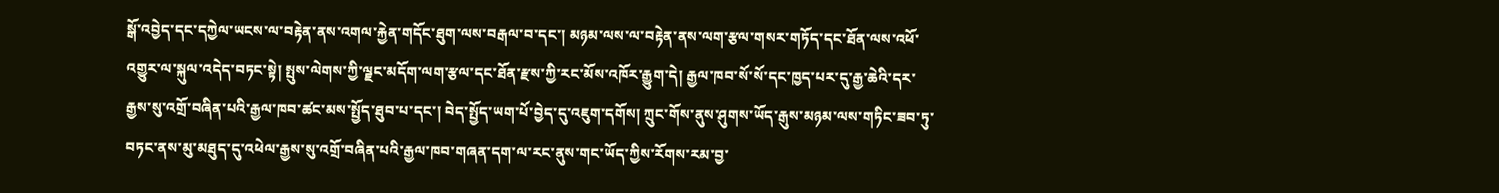སྒོ་འབྱེད་དང་དཀྱེལ་ཡངས་ལ་བརྟེན་ནས་འགལ་རྐྱེན་གདོང་ཐུག་ལས་བརྒལ་བ་དང་། མཉམ་ལས་ལ་བརྟེན་ནས་ལག་རྩལ་གསར་གཏོད་དང་ཐོན་ལས་འཕོ་འགྱུར་ལ་སྐུལ་འདེད་བཏང་སྟེ། སྤུས་ལེགས་ཀྱི་ལྗང་མདོག་ལག་རྩལ་དང་ཐོན་རྫས་ཀྱི་རང་མོས་འཁོར་རྒྱུག་དེ། རྒྱལ་ཁབ་སོ་སོ་དང་ཁྱད་པར་དུ་རྒྱ་ཆེའི་དར་རྒྱས་སུ་འགྲོ་བཞིན་པའི་རྒྱལ་ཁབ་ཚང་མས་སྤྱོད་ཐུབ་པ་དང་། བེད་སྤྱོད་ཡག་པོ་བྱེད་དུ་འཇུག་དགོས། ཀྲུང་གོས་ནུས་ཤུགས་ཡོད་རྒུས་མཉམ་ལས་གཏིང་ཟབ་ཏུ་བཏང་ནས་མུ་མཐུད་དུ་འཕེལ་རྒྱས་སུ་འགྲོ་བཞིན་པའི་རྒྱལ་ཁབ་གཞན་དག་ལ་རང་ནུས་གང་ཡོད་ཀྱིས་རོགས་རམ་བྱ་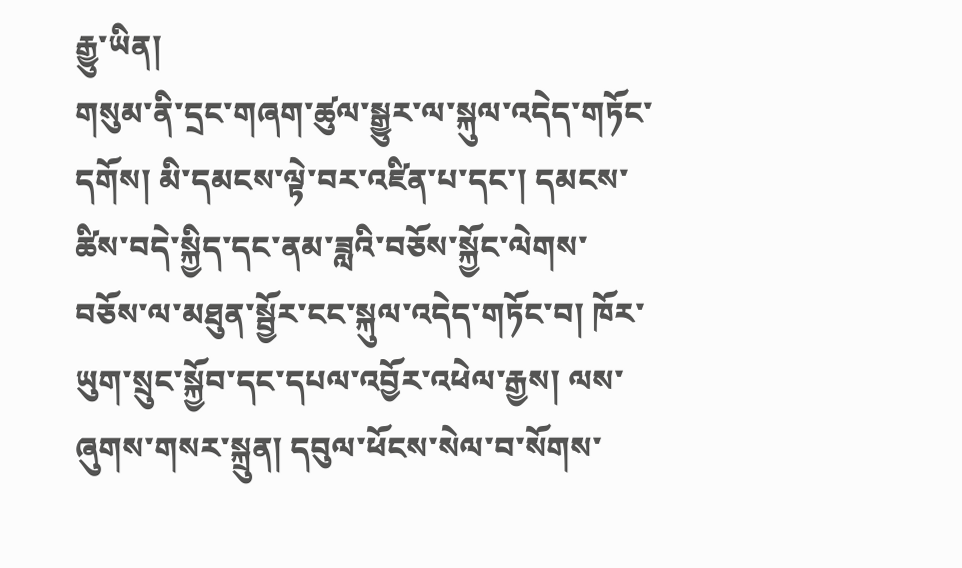རྒྱུ་ཡིན།
གསུམ་ནི་དྲང་གཞག་ཚུལ་སྒྱུར་ལ་སྐུལ་འདེད་གཏོང་དགོས། མི་དམངས་ལྟེ་བར་འཛིན་པ་དང་། དམངས་ཚིས་བདེ་སྐྱིད་དང་ནམ་ཟླའི་བཅོས་སྐྱོང་ལེགས་བཅོས་ལ་མཐུན་སྦྱོར་ངང་སྐུལ་འདེད་གཏོང་བ། ཁོར་ཡུག་སྲུང་སྐྱོབ་དང་དཔལ་འབྱོར་འཕེལ་རྒྱས། ལས་ཞུགས་གསར་སྐྲུན། དབུལ་ཕོངས་སེལ་བ་སོགས་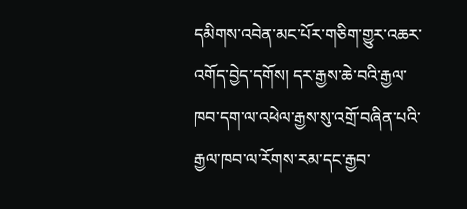དམིགས་འབེན་མང་པོར་གཅིག་གྱུར་འཆར་འགོད་བྱེད་དགོས། དར་རྒྱས་ཆེ་བའི་རྒྱལ་ཁབ་དག་ལ་འཕེལ་རྒྱས་སུ་འགྲོ་བཞིན་པའི་རྒྱལ་ཁབ་ལ་རོགས་རམ་དང་རྒྱབ་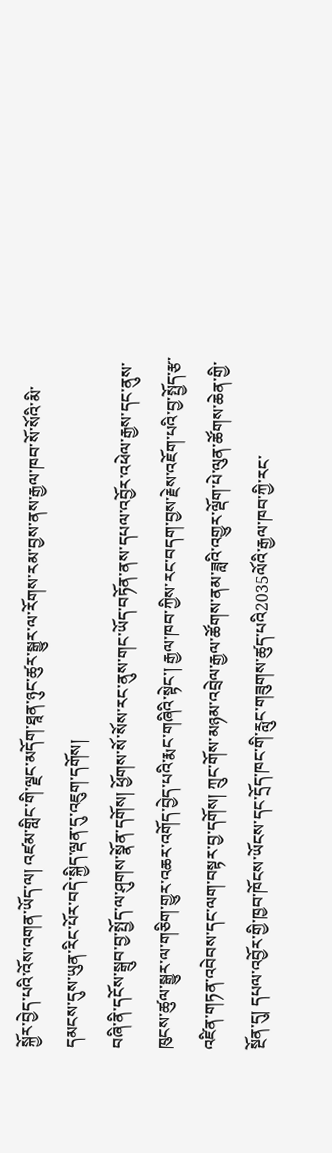སྐྱོར་བྱེད་པའི་འོས་འགན་ཡོད་ལ། འཛམ་གླིང་གི་ལྗང་མདོག་ཐཱན་ཉུང་ཚུར་སྒྱུར་ལ་རོགས་རམ་བྱས་ནས་རྒྱལ་ཁབ་སོ་སོའི་མི་དམངས་དུས་ཡུན་རིང་པོར་བདེ་སྐྱིད་ལྡན་དུ་འཇུག་དགོས།
བཞི་ནི་དངོས་སྒྲུབ་བྱ་སྤྱོད་ལ་ཤུགས་སྣོན་དགོས། ཕྱོགས་སོ་སོས་རང་ནུས་གང་ཡོད་བཏོན་ནས་དཔལ་འབྱོར་འཕེལ་རྒྱས་དང་ནུས་ཁུངས་ཚུལ་སྒྱུར་ལ་གཅིག་གྱུར་འཆར་འགོད་བྱེད་པའི་རྨང་གཞིའི་སྟེང་། རྒྱལ་ཁབ་ཀྱིས་རང་བདག་བྱས་རྗེས་འཇོག་པའི་བྱ་སྤྱོད་རྩ་འཛིན་གཏན་འབེབས་དང་ལག་བསྟར་བྱ་དགོས། ཀྲུང་གོས་མཉམ་འབྲེལ་རྒྱལ་ཚོགས་ནམ་ཟླའི་འགྱུར་ལྡོག་པེ་ལུན་ཚོགས་ཆེན་གྱི་སྔོན་དུ། དཔལ་འབྱོར་གྱི་ཁྱབ་ཁོངས་ཡོངས་དང་དྲོད་ཁང་གི་རླུང་གཟུགས་ཚུད་པའི2035ལོའི་རྒྱལ་ཁབ་ཀྱི་རང་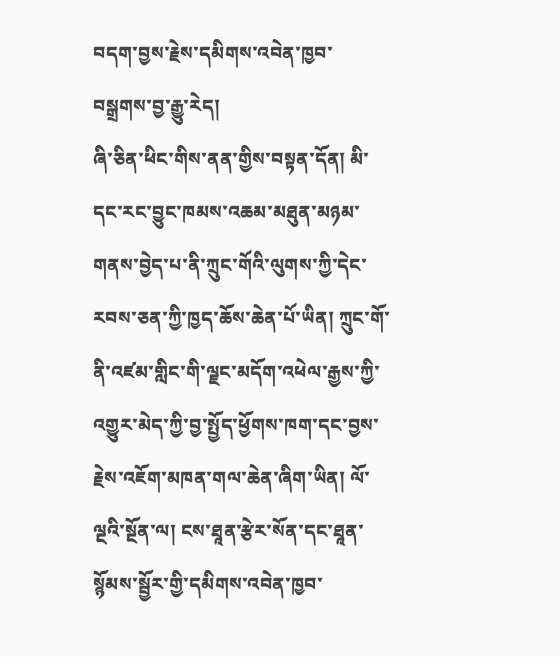བདག་བྱས་རྗེས་དམིགས་འབེན་ཁྱབ་བསྒྲགས་བྱ་རྒྱུ་རེད།
ཞི་ཅིན་ཕིང་གིས་ནན་གྱིས་བསྟན་དོན། མི་དང་རང་བྱུང་ཁམས་འཆམ་མཐུན་མཉམ་གནས་བྱེད་པ་ནི་ཀྲུང་གོའི་ལུགས་ཀྱི་དེང་རབས་ཅན་ཀྱི་ཁྱད་ཆོས་ཆེན་པོ་ཡིན། ཀྲུང་གོ་ནི་འཛམ་གླིང་གི་ལྗང་མདོག་འཕེལ་རྒྱས་ཀྱི་འགྱུར་མེད་ཀྱི་བྱ་སྤྱོད་ཕྱོགས་ཁག་དང་བྱས་རྗེས་འཇོག་མཁན་གལ་ཆེན་ཞིག་ཡིན། ལོ་ལྔའི་སྔོན་ལ། ངས་ཐཱན་རྩེར་སོན་དང་ཐཱན་སྙོམས་སྦྱོར་གྱི་དམིགས་འབེན་ཁྱབ་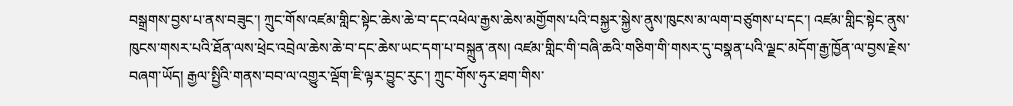བསྒྲགས་བྱས་པ་ནས་བཟུང་། ཀྲུང་གོས་འཛམ་གླིང་སྟེང་ཆེས་ཆེ་བ་དང་འཕེལ་རྒྱས་ཆེས་མགྱོགས་པའི་བསྐྱར་སྐྱེས་ནུས་ཁུངས་མ་ལག་བཙུགས་པ་དང་། འཛམ་གླིང་སྟེང་ནུས་ཁུངས་གསར་པའི་ཐོན་ལས་ཕྲེང་འབྲེལ་ཆེས་ཆེ་བ་དང་ཆེས་ཡང་དག་པ་བསྐྲུན་ནས། འཛམ་གླིང་གི་བཞི་ཆའི་གཅིག་གི་གསར་དུ་བསྣན་པའི་ལྗང་མདོག་རྒྱ་ཁྱོན་ལ་བྱས་རྗེས་བཞག་ཡོད། རྒྱལ་སྤྱིའི་གནས་བབ་ལ་འགྱུར་ལྡོག་ཇི་ལྟར་བྱུང་རུང་། ཀྲུང་གོས་ཧུར་ཐག་གིས་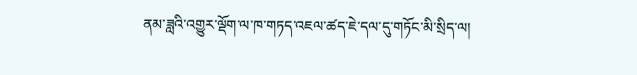ནམ་ཟླའི་འགྱུར་ལྡོག་ལ་ཁ་གཏད་འཇལ་ཚད་ཇེ་དལ་དུ་གཏོང་མི་སྲིད་ལ།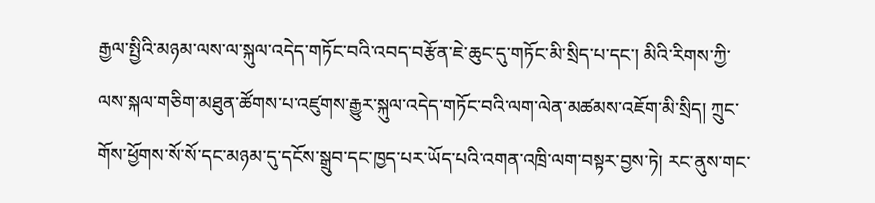རྒྱལ་སྤྱིའི་མཉམ་ལས་ལ་སྐུལ་འདེད་གཏོང་བའི་འབད་བརྩོན་ཇེ་ཆུང་དུ་གཏོང་མི་སྲིད་པ་དང་། མིའི་རིགས་ཀྱི་ལས་སྐལ་གཅིག་མཐུན་ཚོགས་པ་འཛུགས་རྒྱུར་སྐུལ་འདེད་གཏོང་བའི་ལག་ལེན་མཚམས་འཇོག་མི་སྲིད། ཀྲུང་གོས་ཕྱོགས་སོ་སོ་དང་མཉམ་དུ་དངོས་སྒྲུབ་དང་ཁྱད་པར་ཡོད་པའི་འགན་འཁྲི་ལག་བསྟར་བྱས་ཏེ། རང་ནུས་གང་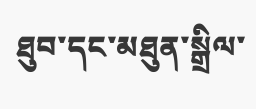ཐུབ་དང་མཐུན་སྒྲིལ་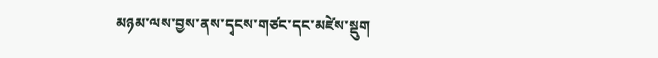མཉམ་ལས་བྱས་ནས་དྭངས་གཙང་དང་མཛེས་སྡུག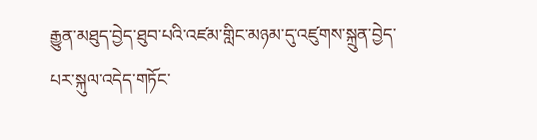རྒྱུན་མཐུད་བྱེད་ཐུབ་པའི་འཛམ་གླིང་མཉམ་དུ་འཛུགས་སྐྲུན་བྱེད་པར་སྐུལ་འདེད་གཏོང་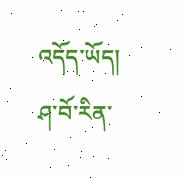འདོད་ཡོད།
ཤ་བོ་རིན་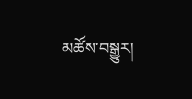མཚོས་བསྒྱུར།